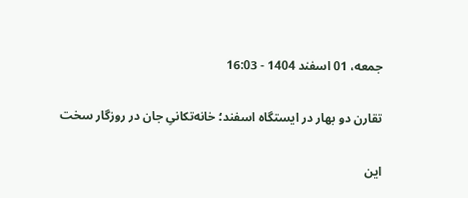جمعه، 01 اسفند 1404 - 16:03

تقارن دو بهار در ایستگاه اسفند؛ خانه‌تکانیِ جان در روزگار سخت

این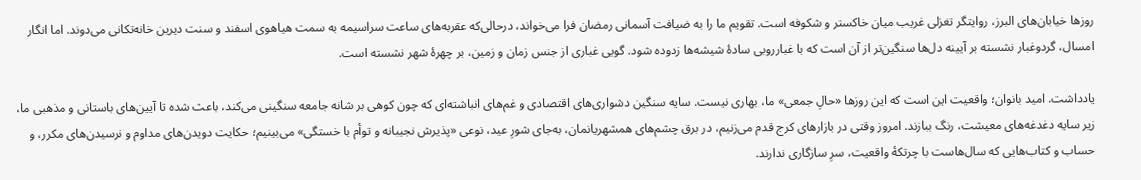روزها خیابان‌های البرز، روایتگر تغزلی غریب میان خاکستر و شکوفه است. تقویم ما را به ضیافت آسمانی رمضان فرا می‌خواند، درحالی‌که عقربه‌های ساعت سراسیمه به سمت هیاهوی اسفند و سنت دیرین خانه‌تکانی می‌دوند. اما انگار امسال، گردوغبار نشسته بر آیینه دل‌ها سنگین‌تر از آن است که با غبارروبی سادهٔ شیشه‌ها زدوده شود. گویی غباری از جنس زمان و زمین، بر چهرهٔ شهر نشسته است.

یادداشت. امید بانوان؛ واقعیت این است که این روزها «حالِ جمعی» ما، بهاری نیست. سایه سنگین دشواری‌های اقتصادی و غم‌های انباشته‌ای که چون کوهی بر شانه جامعه سنگینی می‌کند، باعث شده تا آیین‌های باستانی و مذهبی ما، زیر سایه دغدغه‌های معیشت، رنگ ببازند. امروز وقتی در بازارهای کرج قدم می‌زنیم، در برق چشم‌های همشهریانمان، به‌جای شورِ عید، نوعی «پذیرش نجیبانه و توأم با خستگی» می‌بینیم؛ حکایت دویدن‌های مداوم و نرسیدن‌های مکرر، و حساب و کتاب‌هایی که سال‌هاست با چرتکهٔ واقعیت، سرِ سازگاری ندارند.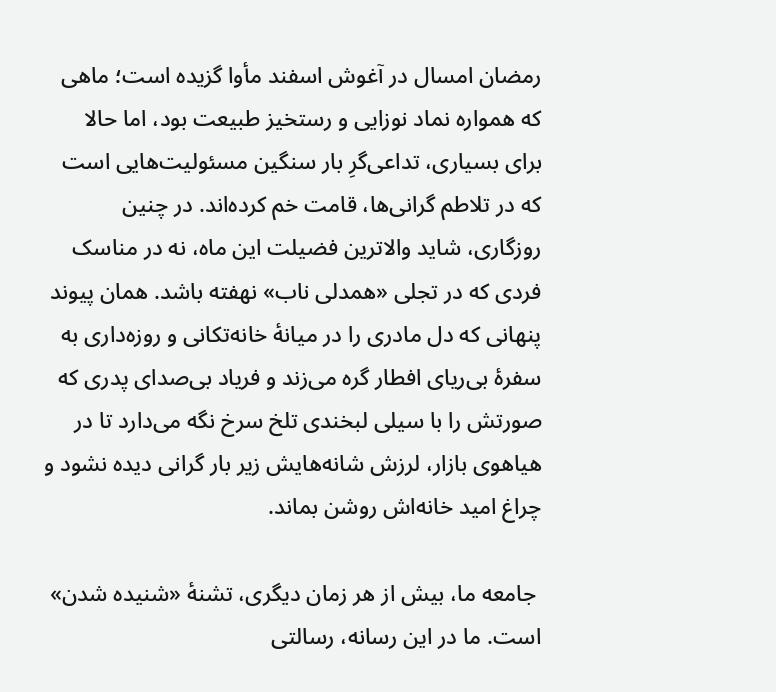رمضان امسال در آغوش اسفند مأوا گزیده است؛ ماهی که همواره نماد نوزایی و رستخیز طبیعت بود، اما حالا برای بسیاری، تداعی‌گرِ بار سنگین مسئولیت‌هایی است که در تلاطم گرانی‌ها، قامت خم کرده‌اند. در چنین روزگاری، شاید والاترین فضیلت این ماه، نه در مناسک فردی که در تجلی «همدلی ناب» نهفته باشد. همان پیوند پنهانی که دل مادری را در میانهٔ خانه‌تکانی و روزه‌داری به سفرهٔ بی‌ریای افطار گره می‌زند و فریاد بی‌صدای پدری که صورتش را با سیلی لبخندی تلخ سرخ نگه می‌دارد تا در هیاهوی بازار، لرزش شانه‌هایش زیر بار گرانی دیده نشود و چراغ امید خانه‌اش روشن بماند.

 جامعه ما، بیش از هر زمان دیگری، تشنهٔ «شنیده‌ شدن» است. ما در این رسانه، رسالتی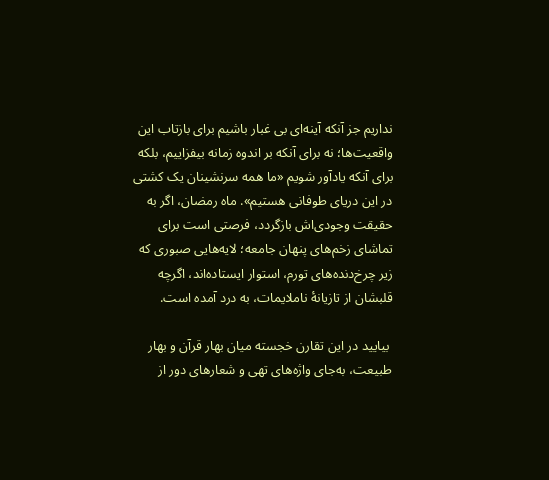نداریم جز آنکه آینه‌ای بی غبار باشیم برای بازتاب این واقعیت‌ها؛ نه برای آنکه بر اندوه زمانه بیفزاییم، بلکه برای آنکه یادآور شویم «ما همه سرنشینان یک کشتی در این دریای طوفانی هستیم». ماه رمضان، اگر به حقیقت وجودی‌اش بازگردد، فرصتی است برای تماشای زخم‌های پنهان جامعه؛ لایه‌هایی صبوری که زیر چرخ‌دنده‌های تورم، استوار ایستاده‌اند، اگرچه قلبشان از تازیانهٔ ناملایمات، به درد آمده است.

 بیایید در این تقارن خجسته میان بهار قرآن و بهار طبیعت، به‌جای واژه‌های تهی و شعارهای دور از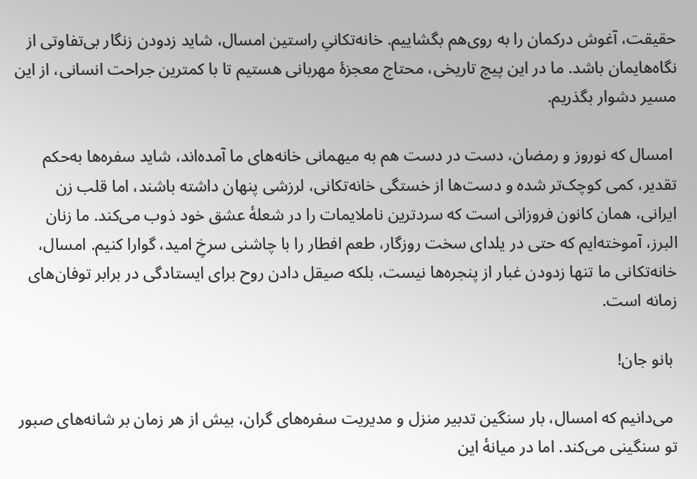حقیقت، آغوش درکمان را به روی‌هم بگشاییم. خانه‌تکانیِ راستین امسال، شاید زدودن زنگار بی‌تفاوتی از نگاه‌هایمان باشد. ما در این پیچ تاریخی، محتاج معجزهٔ مهربانی هستیم تا با کمترین جراحت انسانی، از این مسیر دشوار بگذریم.

 امسال که نوروز و رمضان، دست در دست هم به میهمانی خانه‌های ما آمده‌اند، شاید سفره‌ها به‌حکم تقدیر، کمی کوچک‌تر شده و دست‌ها از خستگی خانه‌تکانی، لرزشی پنهان داشته باشند، اما قلب زن ایرانی، همان کانون فروزانی است که سردترین ناملایمات را در شعلهٔ عشق خود ذوب می‌کند. ما زنان البرز، آموخته‌ایم که حتی در یلدای سخت روزگار، طعم افطار را با چاشنی سرخِ امید، گوارا کنیم. امسال، خانه‌تکانی ما تنها زدودن غبار از پنجره‌ها نیست، بلکه صیقل دادن روح برای ایستادگی در برابر توفان‌های زمانه است.

 بانو جان!

 می‌دانیم که امسال، بار سنگین تدبیر منزل و مدیریت سفره‌های گران، بیش از هر زمان بر شانه‌های صبور تو سنگینی می‌کند. اما در میانهٔ این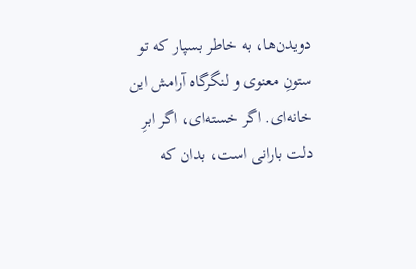دویدن‌ها، به خاطر بسپار که تو ستونِ معنوی و لنگرگاه آرامش این خانه‌ای. اگر خسته‌ای، اگر ابرِ دلت بارانی است، بدان که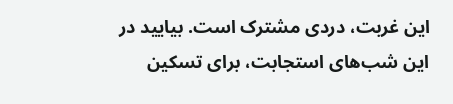این غربت، دردی مشترک است. بیایید در این شب‌های استجابت، برای تسکین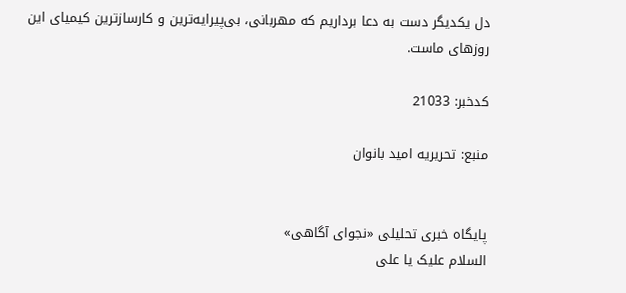دل یکدیگر دست به دعا برداریم که مهربانی، بی‌پیرایه‌ترین و کارسازترین کیمیای این روزهای ماست.

کدخبر: 21033

منبع: تحریریه امید بانوان


پایگاه خبری تحلیلی «نجوای آگاهی»
السلام علیک یا علی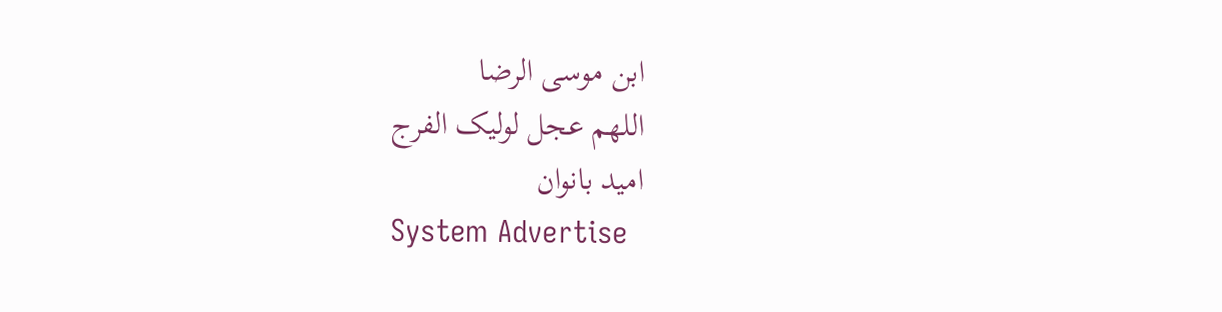ابن موسی الرضا
اللهم عجل لولیک الفرج
امید بانوان
System Advertise